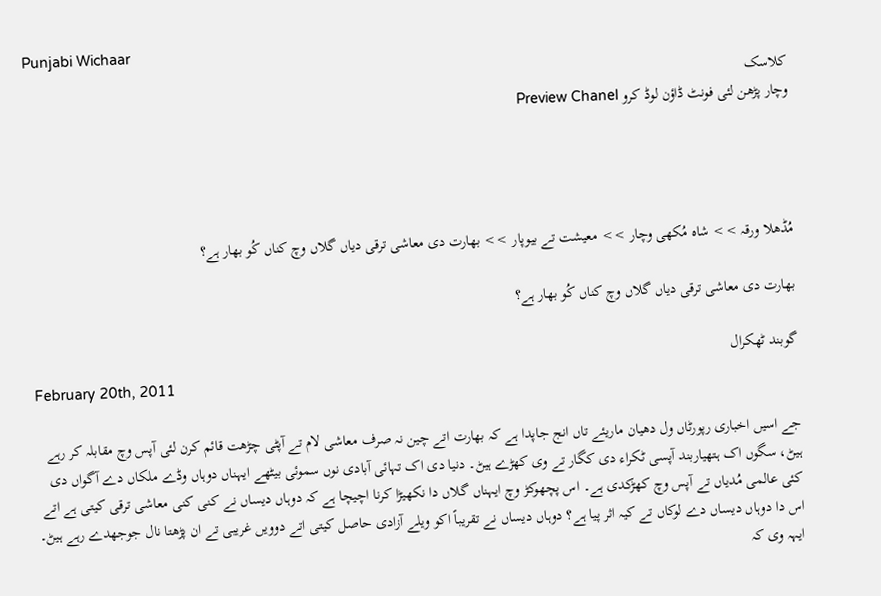Punjabi Wichaar
کلاسک
وچار پڑھن لئی فونٹ ڈاؤن لوڈ کرو Preview Chanel




مُڈھلا ورقہ >> شاہ مُکھی وچار >> معیشت تے بیوپار >> بھارت دی معاشی ترقی دیاں گلاں وچ کناں کُو بھار ہے؟

بھارت دی معاشی ترقی دیاں گلاں وچ کناں کُو بھار ہے؟

گوبند ٹھکرال
February 20th, 2011

جے اسیں اخباری رپورٹاں ول دھیان ماریئے تاں انج جاپدا ہے کہ بھارت اتے چین نہ صرف معاشی لام تے آپڻی چڑھت قائم کرن لئی آپس وچ مقابلہ کر رہے ہیڻ، سگوں اک ہتھیاربند آپسی ٹکراء دی کگار تے وی کھڑے ہیڻ۔ دنیا دی اک تہائی آبادی نوں سموئی بیٹھے ایہناں دوہاں وڈے ملکاں دے آگواں دی کئی عالمی مُدیاں تے آپس وچ کھڑکدی ہے۔ اس پچھوکڑ وچ ایہناں گلاں دا نکھیڑا کرنا اچیچا ہے کہ دوہاں دیساں نے کنی کنی معاشی ترقی کیتی ہے اتے اس دا دوہاں دیساں دے لوکاں تے کیہ اثر پیا ہے؟ دوہاں دیساں نے تقریباً اکو ویلے آزادی حاصل کیتی اتے دوویں غریبی تے ان پڑھتا نال جوجھدے رہے ہیڻ۔ ایہہ وی کہ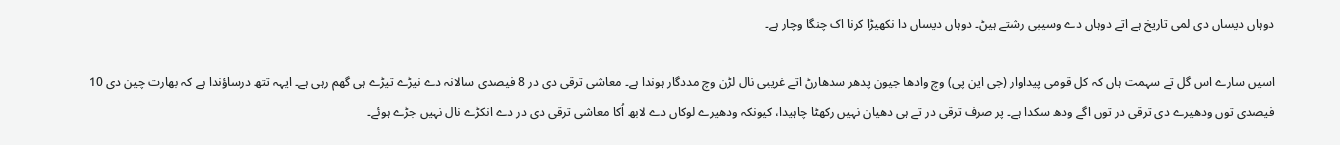دوہاں دیساں دی لمی تاریخ ہے اتے دوہاں دے وسیبی رشتے ہیڻ۔ دوہاں دیساں دا نکھیڑا کرنا اک چنگا وچار ہے۔

اسیں سارے اس گل تے سہمت ہاں کہ کل قومی پیداوار (جی این پی) وچ وادھا جیون پدھر سدھارڻ اتے غریبی نال لڑن وچ مددگار ہوندا ہے۔ معاشی ترقی دی در 8 فیصدی سالانہ دے نیڑے تیڑے ہی گھم رہی ہے۔ ایہہ تتھ درساؤندا ہے کہ بھارت چین دی 10 فیصدی توں ودھیرے دی ترقی در توں اگے ودھ سکدا ہے۔ پر صرف ترقی در تے ہی دھیان نہیں رکھڻا چاہیدا، کیونکہ ودھیرے لوکاں دے لابھ اُکا معاشی ترقی دی در دے انکڑے نال نہیں جڑے ہوئے۔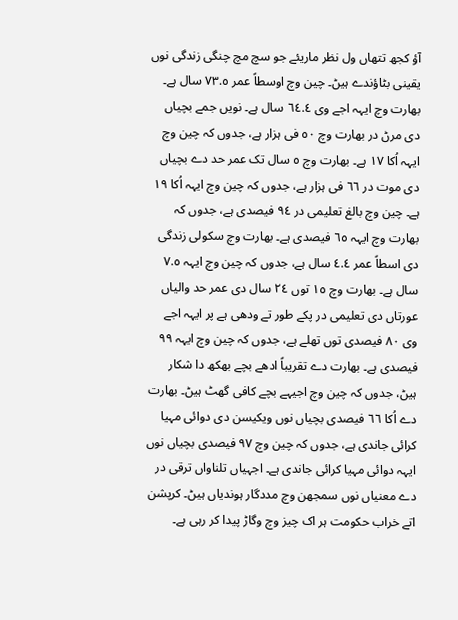آؤ کجھ تتھاں ول نظر ماریئے جو سچ مچ چنگی زندگی نوں یقینی بڻاؤندے ہیڻ۔ چین وچ اوسطاً عمر ٧٣.٥ سال ہے۔ بھارت وچ ایہہ اجے وی ٦٤.٤ سال ہے۔ نویں جمے بچیاں دی مرڻ در بھارت وچ ٥٠ فی ہزار ہے، جدوں کہ چین وچ ایہہ اُکا ١٧ ہے۔ بھارت وچ ٥ سال تک عمر حد دے بچیاں دی موت در ٦٦ فی ہزار ہے، جدوں کہ چین وچ ایہہ اُکا ١٩ ہے۔ چین وچ بالغ تعلیمی در ٩٤ فیصدی ہے، جدوں کہ بھارت وچ ایہہ ٦٥ فیصدی ہے۔ بھارت وچ سکولی زندگی دی اسطاً عمر ٤.٤ سال ہے، جدوں کہ چین وچ ایہہ ٧.٥ سال ہے۔ بھارت وچ ١٥ توں ٢٤ سال دی عمر حد والیاں عورتاں دی تعلیمی در پکے طور تے ودھی ہے پر ایہہ اجے وی ٨٠ فیصدی توں تھلے ہے، جدوں کہ چین وچ ایہہ ٩٩ فیصدی ہے۔ بھارت دے تقریباً ادھے بچے بھکھ دا شکار ہیڻ، جدوں کہ چین وچ اجیہے بچے کافی گھٹ ہیڻ۔ بھارت دے اُکا ٦٦ فیصدی بچیاں نوں ویکیسن دی دوائی مہیا کرائی جاندی ہے، جدوں کہ چین وچ ٩٧ فیصدی بچیاں نوں ایہہ دوائی مہیا کرائی جاندی ہے۔ اجہیاں تلناواں ترقی در دے معنیاں نوں سمجھن وچ مددگار ہوندیاں ہیڻ۔ کرپشن اتے خراب حکومت ہر اک چیز وچ وگاڑ پیدا کر رہی ہے۔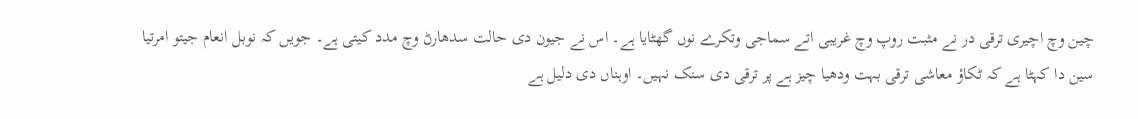چین وچ اچیری ترقی در نے مثبت روپ وچ غریبی اتے سماجی وتکرے نوں گھٹایا ہے۔ اس نے جیون دی حالت سدھارڻ وچ مدد کیتی ہے۔ جویں کہ نوبل انعام جیتو امرتیا سین دا کہڻا ہے کہ ٹکاؤ معاشی ترقی بہت ودھیا چیز ہے پر ترقی دی سنک نہیں۔ اوہناں دی دلیل ہے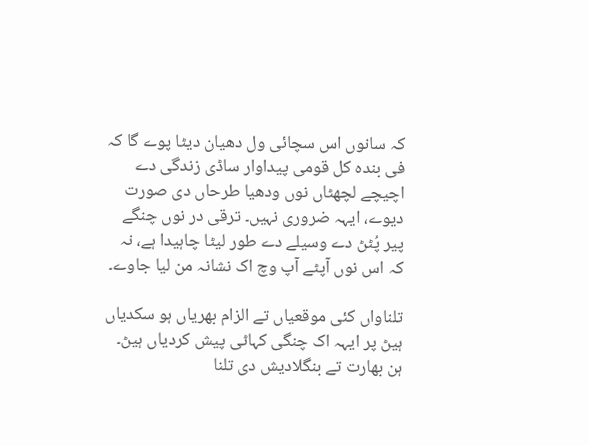کہ سانوں اس سچائی ول دھیان دیڻا پوے گا کہ فی بندہ کل قومی پیداوار ساڈی زندگی دے اچیچے لچھڻاں نوں ودھیا طرحاں دی صورت دیوے، ایہہ ضروری نہیں۔ ترقی در نوں چنگے پیر پُٹڻ دے وسیلے دے طور لیڻا چاہیدا ہے، نہ کہ اس نوں آپڻے آپ وچ اک نشانہ من لیا جاوے۔

تلناواں کئی موقعیاں تے الزام بھریاں ہو سکدیاں ہیڻ پر ایہہ اک چنگی کہاڻی پیش کردیاں ہیڻ۔ ہن بھارت تے بنگلادیش دی تلنا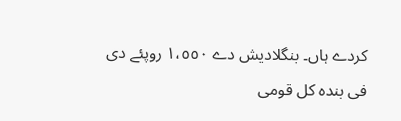کردے ہاں۔ بنگلادیش دے ١،٥٥٠ روپئے دی فی بندہ کل قومی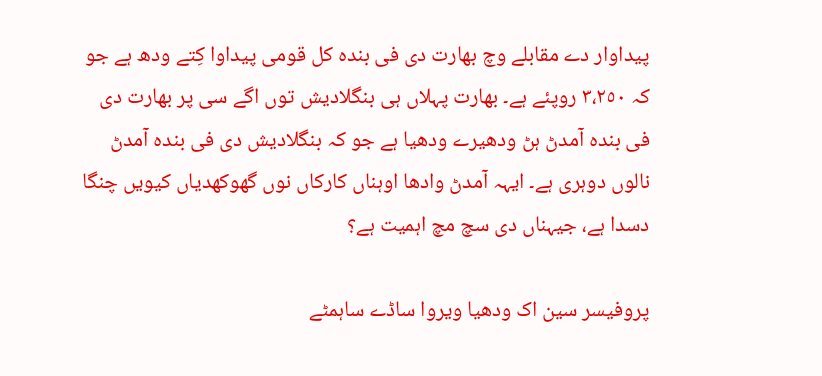پیداوار دے مقابلے وچ بھارت دی فی بندہ کل قومی پیداوا کِتے ودھ ہے جو کہ ٣،٢٥٠ روپئے ہے۔ بھارت پہلاں ہی بنگلادیش توں اگے سی پر بھارت دی فی بندہ آمدڻ ہڻ ودھیرے ودھیا ہے جو کہ بنگلادیش دی فی بندہ آمدڻ نالوں دوہری ہے۔ ایہہ آمدڻ وادھا اوہناں کارکاں نوں گھوکھدیاں کیویں چنگا دسدا ہے، جیہناں دی سچ مچ اہمیت ہے؟

پروفیسر سین اک ودھیا ویروا ساڈے ساہمڻے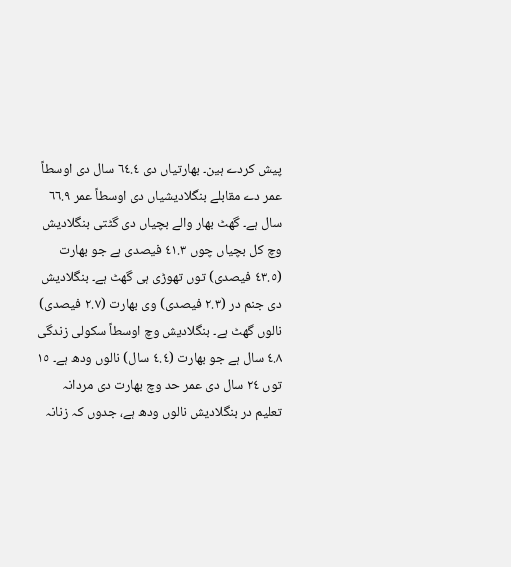پیش کردے ہین۔ بھارتیاں دی ٦٤.٤ سال دی اوسطاً عمر دے مقابلے بنگلادیشیاں دی اوسطاً عمر ٦٦.٩ سال ہے۔ گھٹ بھار والے بچیاں دی گڻتی بنگلادیش وچ کل بچیاں چوں ٤١.٣ فیصدی ہے جو بھارت (٤٣.٥ فیصدی) توں تھوڑی ہی گھٹ ہے۔ بنگلادیش دی جنم در (٢.٣ فیصدی) وی بھارت (٢.٧ فیصدی) نالوں گھٹ ہے۔ بنگلادیش وچ اوسطاً سکولی زندگی ٤.٨ سال ہے جو بھارت (٤.٤ سال) نالوں ودھ ہے۔ ١٥ توں ٢٤ سال دی عمر حد وچ بھارت دی مردانہ تعلیم در بنگلادیش نالوں ودھ ہے، جدوں کہ زنانہ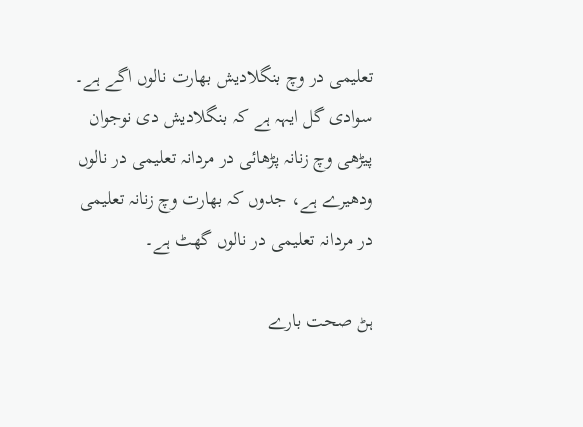تعلیمی در وچ بنگلادیش بھارت نالوں اگے ہے۔ سوادی گل ایہہ ہے کہ بنگلادیش دی نوجوان پیڑھی وچ زنانہ پڑھائی در مردانہ تعلیمی در نالوں ودھیرے ہے، جدوں کہ بھارت وچ زنانہ تعلیمی در مردانہ تعلیمی در نالوں گھٹ ہے۔

ہڻ صحت بارے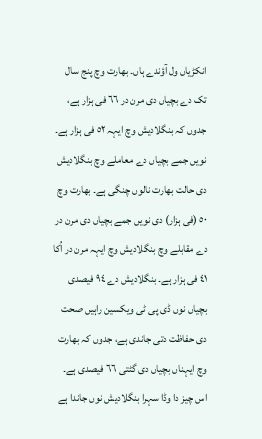انکڑیاں ول آؤندے ہاں۔ بھارت وچ پنج سال تک دے بچیاں دی مرن در ٦٦ فی ہزار ہے، جدوں کہ بنگلادیش وچ ایہہ ٥٢ فی ہزار ہے۔ نویں جمے بچیاں دے معاملے وچ بنگلادیش دی حالت بھارت نالوں چنگی ہے۔ بھارت وچ ٥٠ (فی ہزار) دی نویں جمے بچیاں دی مرن در دے مقابلے وچ بنگلادیش وچ ایہہ مرن در اُکا ٤١ فی ہزار ہے۔ بنگلادیش دے ٩٤ فیصدی بچیاں نوں ڈی پی ٹی ویکسین راہیں صحت دی حفاظت دتی جاندی ہے، جدوں کہ بھارت وچ ایہناں بچیاں دی گڻتی ٦٦ فیصدی ہے۔ اس چیز دا وڈا سہرا بنگلادیش نوں جاندا ہے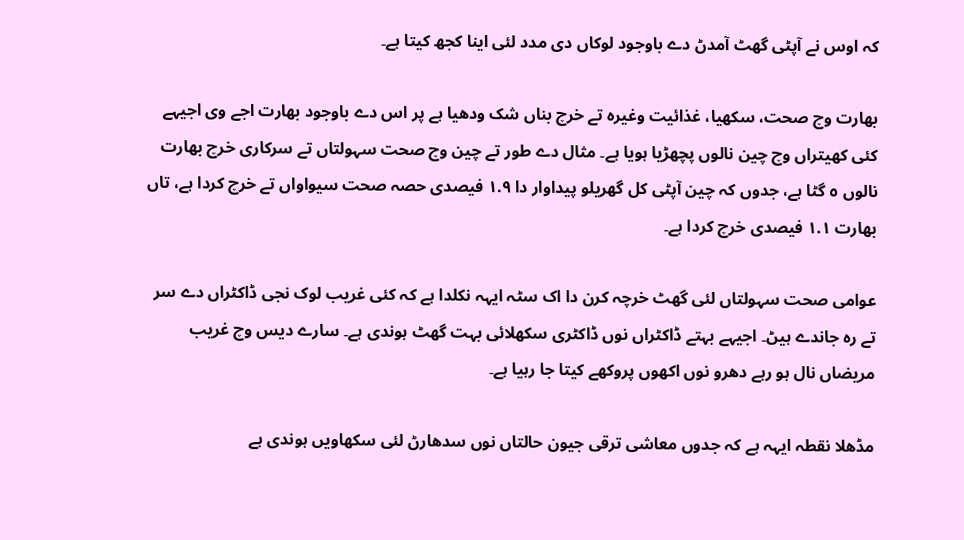کہ اوس نے آپڻی گھٹ آمدڻ دے باوجود لوکاں دی مدد لئی اینا کجھ کیتا ہے۔

بھارت وچ صحت، سکھیا، غذائیت وغیرہ تے خرچ بناں شک ودھیا ہے پر اس دے باوجود بھارت اجے وی اجیہے کئی کھیتراں وچ چین نالوں پچھڑیا ہویا ہے۔ مثال دے طور تے چین وچ صحت سہولتاں تے سرکاری خرچ بھارت نالوں ٥ گڻا ہے، جدوں کہ چین آپڻی کل گھریلو پیداوار دا ١.٩ فیصدی حصہ صحت سیواواں تے خرچ کردا ہے، تاں بھارت ١.١ فیصدی خرچ کردا ہے۔

عوامی صحت سہولتاں لئی گھٹ خرچہ کرن دا اک سٹہ ایہہ نکلدا ہے کہ کئی غریب لوک نجی ڈاکٹراں دے سر تے رہ جاندے ہیڻ۔ اجیہے بہتے ڈاکٹراں نوں ڈاکٹری سکھلائی بہت گھٹ ہوندی ہے۔ سارے دیس وچ غریب مریضاں نال ہو رہے دھرو نوں اکھوں پروکھے کیتا جا رہیا ہے۔

مڈھلا نقطہ ایہہ ہے کہ جدوں معاشی ترقی جیون حالتاں نوں سدھارڻ لئی سکھاویں ہوندی ہے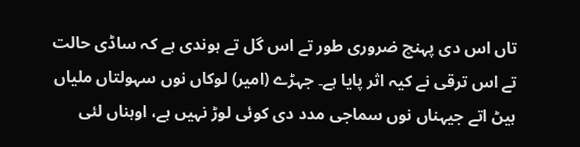تاں اس دی پہنچ ضروری طور تے اس گل تے ہوندی ہے کہ ساڈی حالت تے اس ترقی نے کیہ اثر پایا ہے۔ جہڑے (امیر) لوکاں نوں سہولتاں ملیاں ہیڻ اتے جیہناں نوں سماجی مدد دی کوئی لوڑ نہیں ہے، اوہناں لئی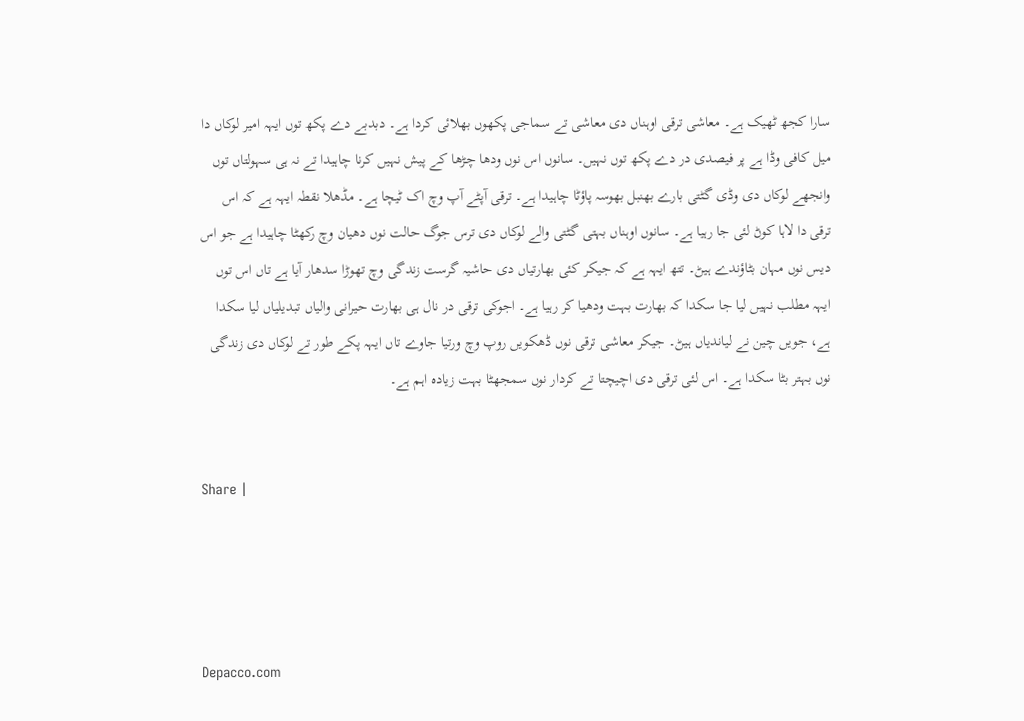سارا کجھ ٹھیک ہے۔ معاشی ترقی اوہناں دی معاشی تے سماجی پکھوں بھلائی کردا ہے۔ دبدبے دے پکھ توں ایہہ امیر لوکاں دا میل کافی وڈا ہے پر فیصدی در دے پکھ توں نہیں۔ سانوں اس نوں ودھا چڑھا کے پیش نہیں کرنا چاہیدا تے نہ ہی سہولتاں توں وانجھے لوکاں دی وڈی گڻتی بارے بھنبل بھوسہ پاؤڻا چاہیدا ہے۔ ترقی آپڻے آپ وچ اک ٹیچا ہے۔ مڈھلا نقطہ ایہہ ہے کہ اس ترقی دا لاہا کوڻ لئی جا رہیا ہے۔ سانوں اوہناں بہتی گڻتی والے لوکاں دی ترس جوگ حالت نوں دھیان وچ رکھڻا چاہیدا ہے جو اس دیس نوں مہان بڻاؤندے ہیڻ۔ تتھ ایہہ ہے کہ جیکر کئی بھارتیاں دی حاشیہ گرست زندگی وچ تھوڑا سدھار آیا ہے تاں اس توں ایہہ مطلب نہیں لیا جا سکدا کہ بھارت بہت ودھیا کر رہیا ہے۔ اجوکی ترقی در نال ہی بھارت حیرانی والیاں تبدیلیاں لیا سکدا ہے، جویں چین نے لیاندیاں ہیڻ۔ جیکر معاشی ترقی نوں ڈھکویں روپ وچ ورتیا جاوے تاں ایہہ پکے طور تے لوکاں دی زندگی نوں بہتر بڻا سکدا ہے۔ اس لئی ترقی دی اچیچتا تے کردار نوں سمجھڻا بہت زیادہ اہم ہے۔


Share |




Depacco.com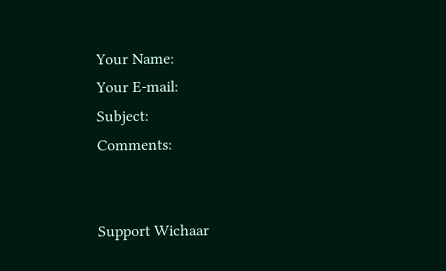Your Name:
Your E-mail:
Subject:
Comments:


Support Wichaar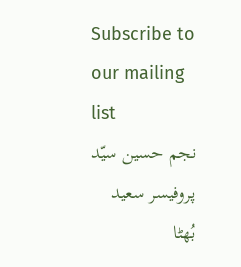Subscribe to our mailing list
نجم حسین سیّد
پروفیسر سعید بُھٹا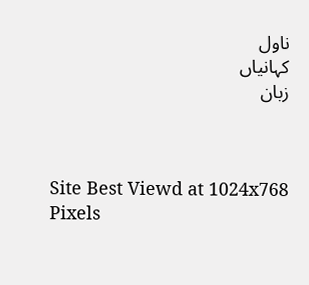ناول
کہانیاں
زبان



Site Best Viewd at 1024x768 Pixels